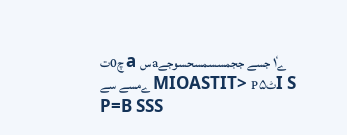چ0ت a سaے۱ٗ جسے ججمسسمسحسوجے ےمسے سے MIOASTIT> Pٹ۵I S P=B SSS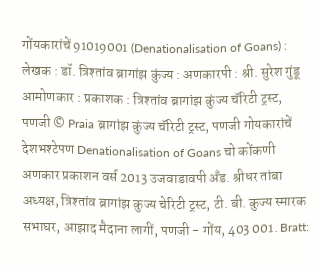गोंयकारांचें 91019001 (Denationalisation of Goans) : लेखक : डॉ. त्रिश्तांव ब्रागांझ कुंज्य : अणकारपी : श्री. सुरेश गुंडू आमोणकार : प्रकाशक : त्रिश्तांव ब्रागांझ कुंज्य चॅरिटी ट्रस्ट, पणजी © Praia ब्रागांझ कुंज्य चॅरिटी ट्रस्ट, पणजी गोयकारांचें देशभश्टेपण Denationalisation of Goans चो कोंकणी अणकार प्रकाशन वर्स 2013 उजवाडावपी अँड. श्रीधर तांबा अध्यक्ष, त्रिश्तांव ब्रागांझ कुज्य चेरिटी ट्रस्ट, टी. बी. कुज्य स्मारक सभाघर, आझाद मैदाना लागीं, पणजी - गोंय, 403 001. Bratt: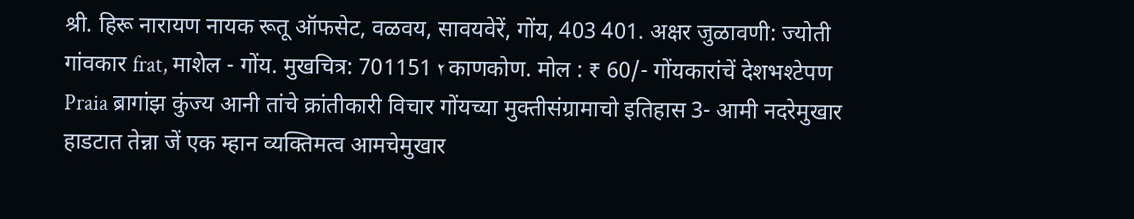श्री. हिरू नारायण नायक रूतू ऑफसेट, वळवय, सावयवेरें, गोंय, 403 401. अक्षर जुळावणी: ज्योती गांवकार frat, माशेल - गोंय. मुखचित्र: 701151 ۲ काणकोण. मोल : ₹ 60/- गोंयकारांचें देशभश्टेपण Praia ब्रागांझ कुंज्य आनी तांचे क्रांतीकारी विचार गोंयच्या मुक्तीसंग्रामाचो इतिहास 3- आमी नदरेमुखार हाडटात तेन्ना जें एक म्हान व्यक्तिमत्व आमचेमुखार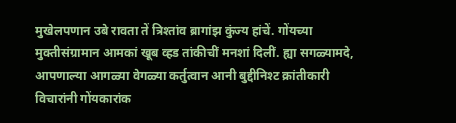मुखेलपणान उबे रावता तें त्रिश्तांव ब्रागांझ कुंज्य हांचें. गोंयच्या मुक्तीसंग्रामान आमकां खूब व्हड तांकीचीं मनशां दिलीं. ह्या सगळ्यामदे, आपणाल्या आगळ्या वेगळ्या कर्तुत्वान आनी बुद्दीनिश्ट क्रांतीकारी विचारांनी गोंयकारांक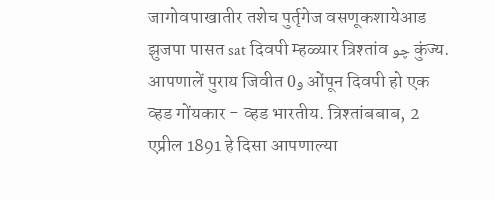जागोवपाखातीर तशेच पुर्तृगेज वसणूकशायेआड झुजपा पासत sat दिवपी म्हळ्यार त्रिश्तांव چو कुंज्य. आपणालें पुराय जिवीत 0و ओंपून दिवपी हो एक व्हड गोंयकार - व्हड भारतीय. त्रिश्तांबबाब, 2 एप्रील 1891 हे दिसा आपणाल्या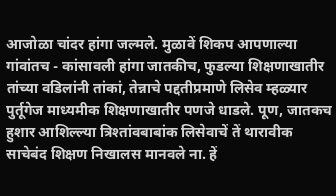आजोळा चांदर हांगा जल्मले. मुळावें शिकप आपणाल्या गांवांतच - कांसावली हांगा जातकीच, फुडल्या शिक्षणाखातीर तांच्या वडिलांनी तांकां, तेन्नाचे पद्दतीप्रमाणे लिसेव म्हळ्यार पुर्तूगेज माध्यमीक शिक्षणाखातीर पणजे धाडले. पूण, जातकच हुशार आशिल्ल्या त्रिश्तांवबाबांक लिसेवाचें तें थारावीक साचेबंद शिक्षण निखालस मानवले ना. हें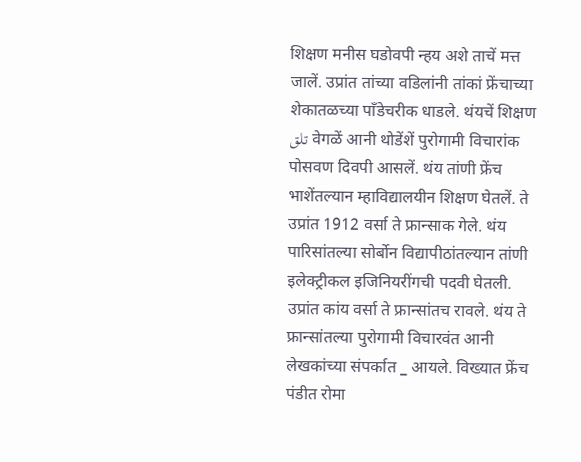शिक्षण मनीस घडोवपी न्हय अशे ताचें मत्त जालें. उप्रांत तांच्या वडिलांनी तांकां फ्रेंचाच्या शेकातळच्या पाँडेचरीक धाडले. थंयचें शिक्षण تلق वेगळें आनी थोडेंशें पुरोगामी विचारांक पोसवण दिवपी आसलें. थंय तांणी फ्रेंच भाशेंतल्यान म्हाविद्यालयीन शिक्षण घेतलें. ते उप्रांत 1912 वर्सा ते फ्रान्साक गेले. थंय पारिसांतल्या सोर्बोन विद्यापीठांतल्यान तांणी इलेक्ट्रीकल इजिनियरींगची पदवी घेतली. उप्रांत कांय वर्सा ते फ्रान्सांतच रावले. थंय ते फ्रान्सांतल्या पुरोगामी विचारवंत आनी लेखकांच्या संपर्कात _ आयले. विख्यात फ्रेंच पंडीत रोमा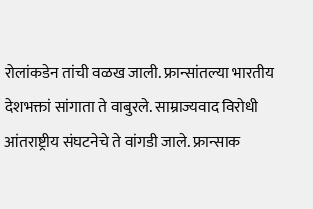रोलांकडेन तांची वळख जाली. फ्रान्सांतल्या भारतीय देशभक्तां सांगाता ते वाबुरले. साम्राज्यवाद विरोधी आंतराष्ट्रीय संघटनेचे ते वांगडी जाले. फ्रान्साक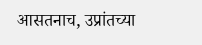आसतनाच, उप्रांतच्या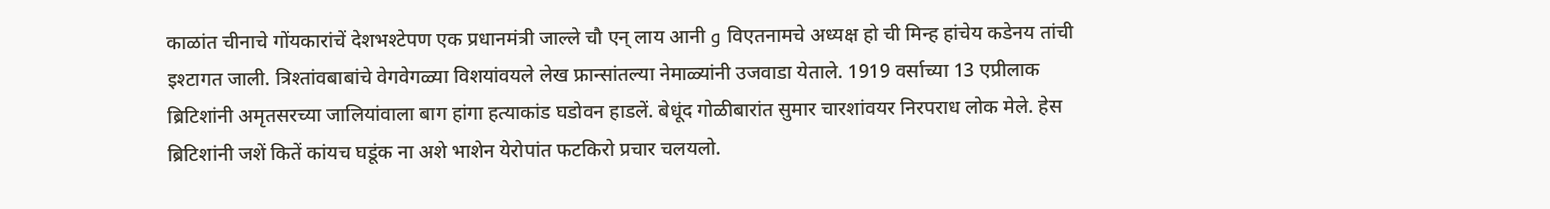काळांत चीनाचे गोंयकारांचें देशभश्टेपण एक प्रधानमंत्री जाल्ले चौ एन् लाय आनी و विएतनामचे अध्यक्ष हो ची मिन्ह हांचेय कडेनय तांची इश्टागत जाली. त्रिश्तांवबाबांचे वेगवेगळ्या विशयांवयले लेख फ्रान्सांतल्या नेमाळ्यांनी उजवाडा येताले. 1919 वर्साच्या 13 एप्रीलाक ब्रिटिशांनी अमृतसरच्या जालियांवाला बाग हांगा हत्याकांड घडोवन हाडलें. बेधूंद गोळीबारांत सुमार चारशांवयर निरपराध लोक मेले. हेस ब्रिटिशांनी जशें कितें कांयच घडूंक ना अशे भाशेन येरोपांत फटकिरो प्रचार चलयलो.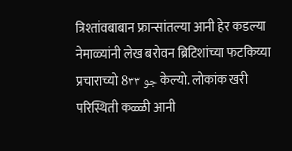त्रिश्तांवबाबान फ्रान्सांतल्या आनी हेर कडल्या नेमाळ्यांनी लेख बरोवन ब्रिटिशांच्या फटकिय्या प्रचाराच्यो 8۳۳ جو केल्यो. लोकांक खरी परिस्थिती कळ्ळी आनी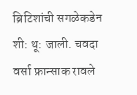ब्रिटिशांची सगळेकडेन शी: थू: जाली. चवदा वर्सा फ्रान्साक रावले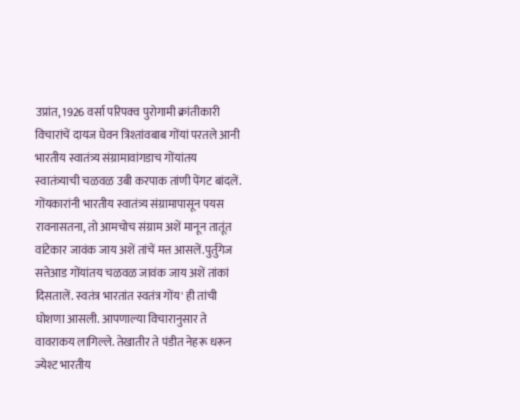उप्रांत, 1926 वर्सा परिपक्व पुरोगामी क्रांतीकारी विचारांचें दायज घेवन त्रिश्तांवबाब गोंयां परतले आनी भारतीय स्वातंत्र्य संग्रामावांगडाच गोंयांतय स्वातंत्र्याची चळवळ उबी करपाक तांणी पेंगट बांदलें. गोंयकारांनी भारतीय स्वातंत्र्य संग्रामापासून पयस रावनासतना, तो आमचोच संग्राम अशें मानून तातूंत वांटेकार जावंक जाय अशें तांचें मत्त आसलें.पुर्तुगेज सत्तेआड गोंयांतय चळवळ जावंक जाय अशें तांकां दिसतालें. स्वतंत्र भारतांत स्वतंत्र गोंय' ही तांची घोशणा आसली. आपणाल्या विचारानुसार ते वावराकय लागिल्ले. तेखातीर ते पंडीत नेहरू धरून ज्येश्ट भारतीय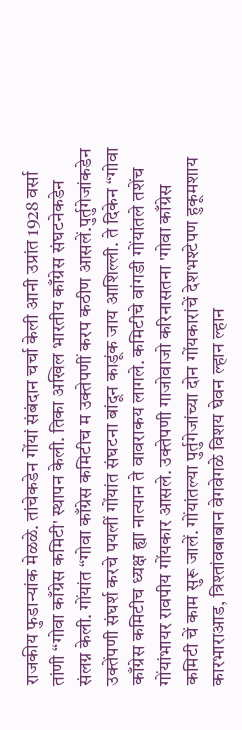राजकीय फुडान्यांक मेळळे. तांचेकडेन गोंयां संबंदान चर्चा केली आनी उप्रांत 1928 वर्सा तांणी “गोवा काँग्रेस कमिटी' स्थापन केली. तिका अखिल भारतीय काँग्रेस संघटनेकडेन संलग्न केली. गोंयांत “गोवा काँग्रेस कमिटीच म उक्तेपणीं करप कठीण आसलें.पुर्तुगेजांकडेन उक्तेंपणी संघर्श करचे पयलीं गोंयांत संघटना बांदून काडूंक जाय आशिल्ली. ते दिकेन “गोवा काँग्रेस कमिटीच ध्यक्ष ह्या नात्यान ते वावराकय लागले. कमिटीचे वांगडी गोंयांतले तशेंच गोंयांभायर रावपीय गोंयकार आसले. उक्तेपणी गाजोवाजो करिनासतना 'गोवा काँग्रेस कमिटी चें काम सुरू जालें. गोंयांतल्या पुर्तुगेजांच्या दोन गोंयकारांचें देशभश्टेपण हुकूमशाय कारभाराआड, त्रिश्तांवबाबान वेगवेगळे विशय घेवन ल्हान ल्हान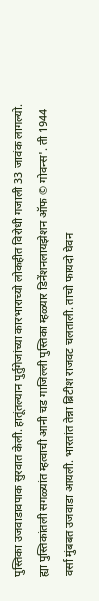पुस्तिका उजवाडावपाक सुरवात केली. हातूंतल्यान पुर्तुगेजांच्या कारभाराच्यो लोकहीत विरोधी गजाली 33 जावंक लागल्यो. ह्या पुस्तिकांतली सगळ्यांत म्हत्वाची आनी चड गाजिल्ली पुस्तिका म्हळ्यार डिनेंशनलायझेशन ऑफ © गोवन्स'. ती 1944 वर्सा मुंबबत उजवाडा आयली. भारतांत तेन्ना ब्रिटीश राजवट चलताली. ताचो फायदो घेवन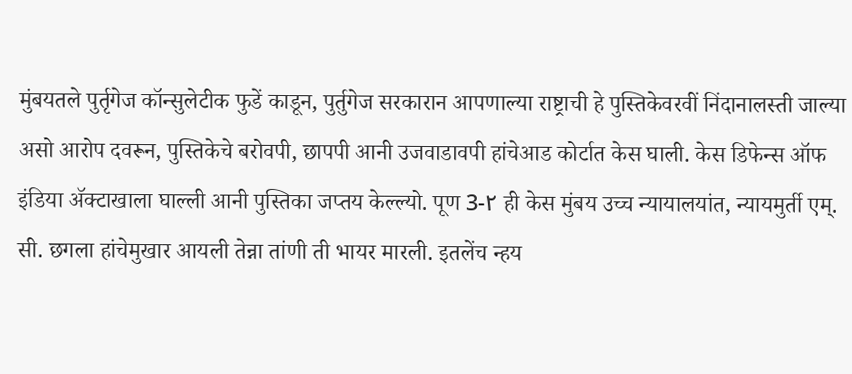मुंबयतले पुर्तृगेज कॉन्सुलेटीक फुडें काडून, पुर्तुगेज सरकारान आपणाल्या राष्ट्राची हे पुस्तिकेवरवीं निंदानालस्ती जाल्या असो आरोप दवरून, पुस्तिकेचे बरोवपी, छापपी आनी उजवाडावपी हांचेआड कोर्टात केस घाली. केस डिफेन्स ऑफ इंडिया ॲक्टाखाला घाल्ली आनी पुस्तिका जप्तय केल्ल्यो. पूण 3-۲ ही केस मुंबय उच्च न्यायालयांत, न्यायमुर्ती एम्. सी. छगला हांचेमुखार आयली तेन्ना तांणी ती भायर मारली. इतलेंच न्हय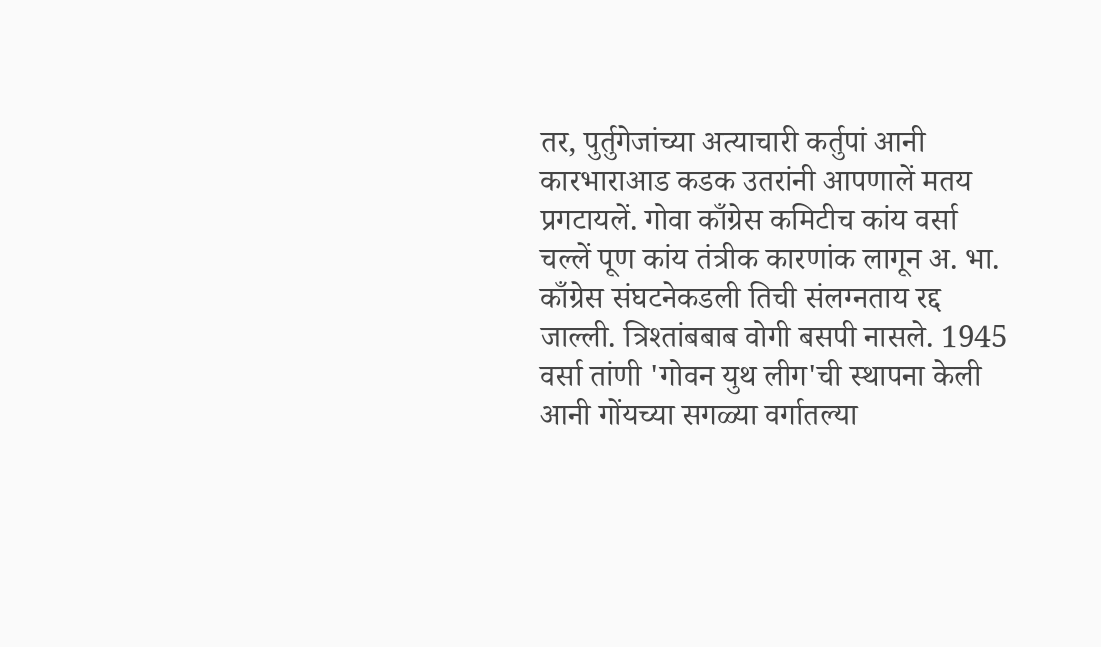तर, पुर्तुगेजांच्या अत्याचारी कर्तुपां आनी कारभाराआड कडक उतरांनी आपणालें मतय प्रगटायलें. गोवा काँग्रेस कमिटीच कांय वर्सा चल्लें पूण कांय तंत्रीक कारणांक लागून अ. भा. काँग्रेस संघटनेकडली तिची संलग्नताय रद्द जाल्ली. त्रिश्तांबबाब वोगी बसपी नासले. 1945 वर्सा तांणी 'गोवन युथ लीग'ची स्थापना केली आनी गोंयच्या सगळ्या वर्गातल्या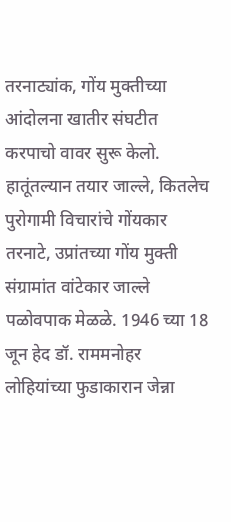तरनाट्यांक, गोंय मुक्तीच्या आंदोलना खातीर संघटीत करपाचो वावर सुरू केलो. हातूंतल्यान तयार जाल्ले, कितलेच पुरोगामी विचारांचे गोंयकार तरनाटे, उप्रांतच्या गोंय मुक्ती संग्रामांत वांटेकार जाल्ले पळोवपाक मेळळे. 1946 च्या 18 जून हेद डॉ. राममनोहर लोहियांच्या फुडाकारान जेन्ना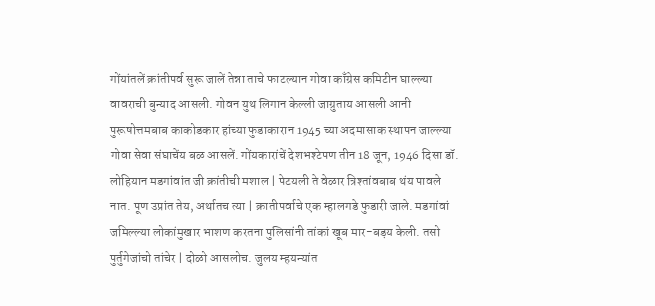गोंयांतलें क्रांतीपर्व सुरू जालें तेन्ना ताचे फाटल्यान गोवा काँग्रेस कमिटीन घाल्ल्या वावराची बुन्याद आसली. गोवन युथ लिगान केल्ली जाग्रुताय आसली आनी पुरूषोत्तमबाब काकोडकार हांच्या फुडाकारान 1945 च्या अदमासाक स्थापन जाल्ल्या गोवा सेवा संघाचेंय बळ आसलें. गोंयकारांचें देशभश्टेपण तीन 18 जून, 1946 दिसा डॉ. लोहियान मडगांवांत जी क्रांतीची मशाल | पेटयली ते वेळार त्रिश्तांवबाब थंय पावले नात. पूण उप्रांत तेय, अर्थातच त्या | क्रातीपर्वाचे एक म्हालगडे फुडारी जाले. मडगांवां जमिल्ल्या लोकांमुखार भाशण करतना पुलिसांनी तांकां खूब मार-बड़य केली. तसो पुर्तुगेजांचो तांचेर | दोळो आसलोच. जुलय म्हयन्यांत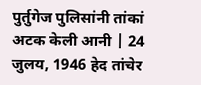पुर्तुगेज पुलिसांनी तांकां अटक केली आनी | 24 जुलय, 1946 हेद तांचेर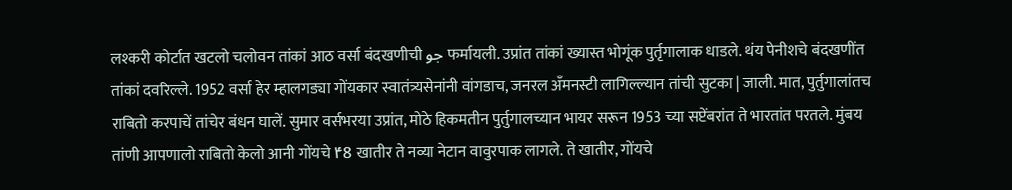लश्करी कोर्टात खटलो चलोवन तांकां आठ वर्सा बंदखणीची جو फर्मायली. उप्रांत तांकां ख्यास्त भोगूंक पुर्तृगालाक धाडले. थंय पेनीशचे बंदखणींत तांकां दवरिल्ले. 1952 वर्सा हेर म्हालगड्या गोंयकार स्वातंत्र्यसेनांनी वांगडाच, जनरल अँमनस्टी लागिल्ल्यान तांची सुटका | जाली. मात, पुर्तुगालांतच राबितो करपाचें तांचेर बंधन घालें. सुमार वर्सभरया उप्रांत, मोठे हिकमतीन पुर्तुगालच्यान भायर सरून 1953 च्या सप्टेंबरांत ते भारतांत परतले. मुंबय तांणी आपणालो राबितो केलो आनी गोंयचे ۴8 खातीर ते नव्या नेटान वावुरपाक लागले. ते खातीर, गोंयचे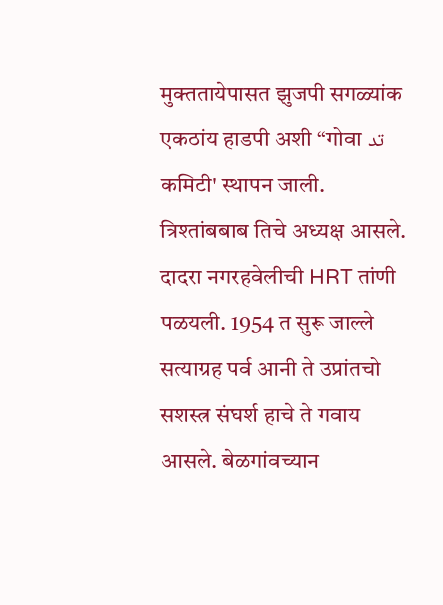मुक्ततायेपासत झुजपी सगळ्यांक एकठांय हाडपी अशी “गोवा تد कमिटी' स्थापन जाली. त्रिश्तांबबाब तिचे अध्यक्ष आसले. दादरा नगरहवेलीची HRT तांणी पळयली. 1954 त सुरू जाल्ले सत्याग्रह पर्व आनी ते उप्रांतचो सशस्त्र संघर्श हाचे ते गवाय आसले. बेळगांवच्यान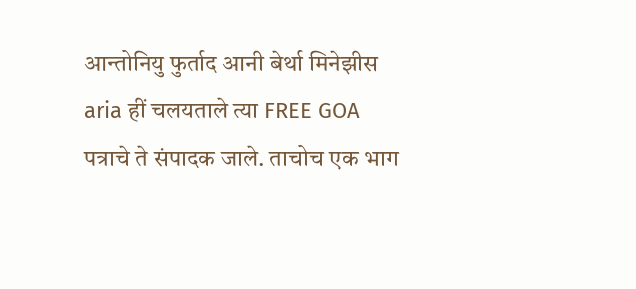आन्तोनियु फुर्ताद आनी बेर्था मिनेझीस aria हीं चलयताले त्या FREE GOA पत्राचे ते संपादक जाले. ताचोच एक भाग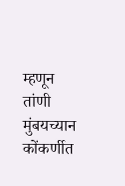म्हणून तांणी मुंबयच्यान कोंकर्णीत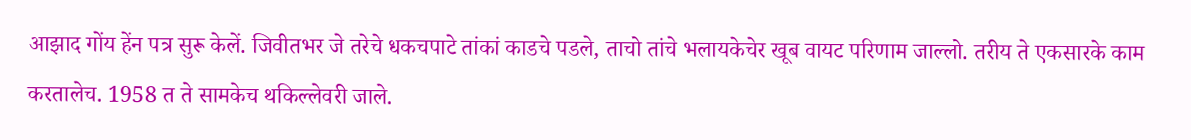आझाद गोंय हेंन पत्र सुरू केलें. जिवीतभर जे तरेचे धकचपाटे तांकां काडचे पडले, ताचो तांचे भलायकेचेर खूब वायट परिणाम जाल्लो. तरीय ते एकसारके काम करतालेच. 1958 त ते सामकेच थकिल्लेवरी जाले.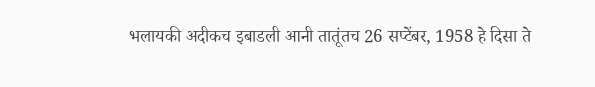भलायकी अदीकच इबाडली आनी तातूंतच 26 सप्टेंबर, 1958 हे दिसा ते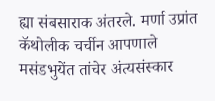ह्या संबसाराक अंतरले. मर्णा उप्रांत कॅथोलीक चर्चीन आपणाले मसंडभुयेंत तांचेर अंत्यसंस्कार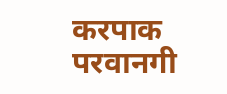करपाक परवानगी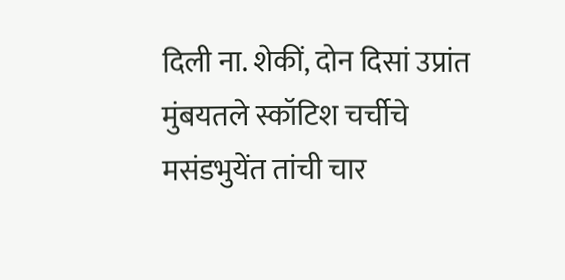दिली ना. शेकीं, दोन दिसां उप्रांत मुंबयतले स्कॉटिश चर्चीचे मसंडभुयेंत तांची चार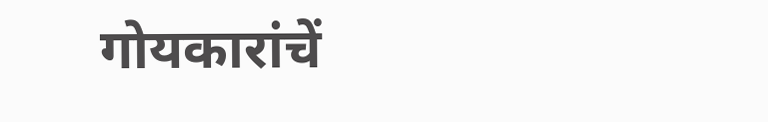गोयकारांचें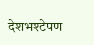देशभश्टेपण